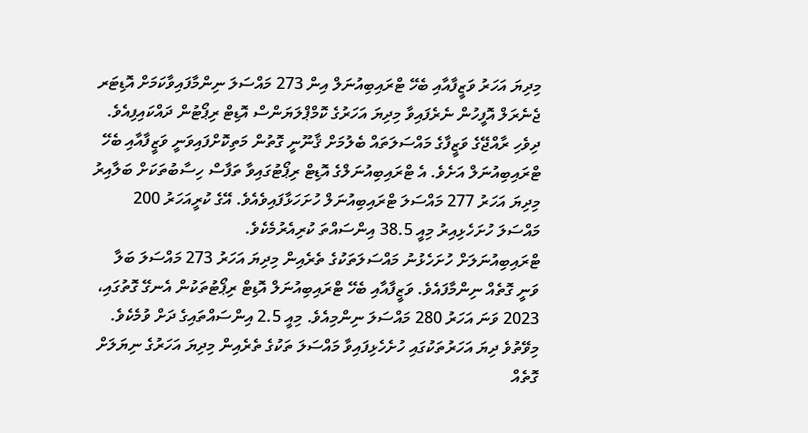މިދިޔަ އަހަރު ވަޒީފާއާއި ބެހޭ ޓްރައިބިއުނަލް އިން 273 މައްސަލަ ނިންމާފައިވާކަމަށް އޮޑިޓަރ ޖެނެރަލް އޮފީހުން ނެރެފައިވާ މިދިޔަ އަހަރުގެ ކޮމްޕްލަޔަންސް އޮޑިޓް ރިޕޯޓުން ދައްކައިފިއެވެ.
ދިވެހި ރާއްޖޭގެ ވަޒީފާގެ މައްސަލަތައް ބެލުމަށް ޤާނޫނީ ގޮތުން މަތިކޮށްފައިވަނީ ވަޒީފާއާއި ބެހޭ ޓްރައިބިއުނަލް އަށެވެ. އެ ޓްރައިބިއުނަލްގެ އޮޑިޓް ރިޕޯޓުގައިވާ ތަފާސް ހިސާބުތަކަށް ބަލާއިރު މިދިޔަ އަހަރު 277 މައްސަލަ ޓްރައިބިއުނަލް ހުށަހަޅާފައިވެއެވެ. އޭގެ ކުރީއަހަރު 200 މައްސަލަ ހުށަހެޅިއިރު މިއީ 38.5 އިންސައްތަ ކުރިއެރުމެކެވެ.
ޓްރައިބިއުނަލަށް ހުށަހެޅުނު މައްސަލަތަކުގެ ތެރެއިން މިދިޔަ އަހަރު 273 މައްސަލަ ބަލާ ވަނީ ގޮތެއް ނިންމާފައެވެ. ވަޒީފާއާއި ބެހޭ ޓްރައިބިއުނަލް އޮޑިޓް ރިޕޯޓުތަކުން އެނގޭ ގޮތުގައި، 2023 ވަނަ އަހަރު 280 މައްސަލަ ނިންމިއެވެ. މިއީ 2.5 އިންސައްތައިގެ ދަށް ވުމެކެވެ.
މިވޭތުވެ ދިޔަ އަހަރުތަކުގައި ހުށެހެޅިފައިވާ މައްސަލަ ތަކުގެ ތެރެއިން މިދިޔަ އަހަރުގެ ނިޔަލަށް ގޮތެއް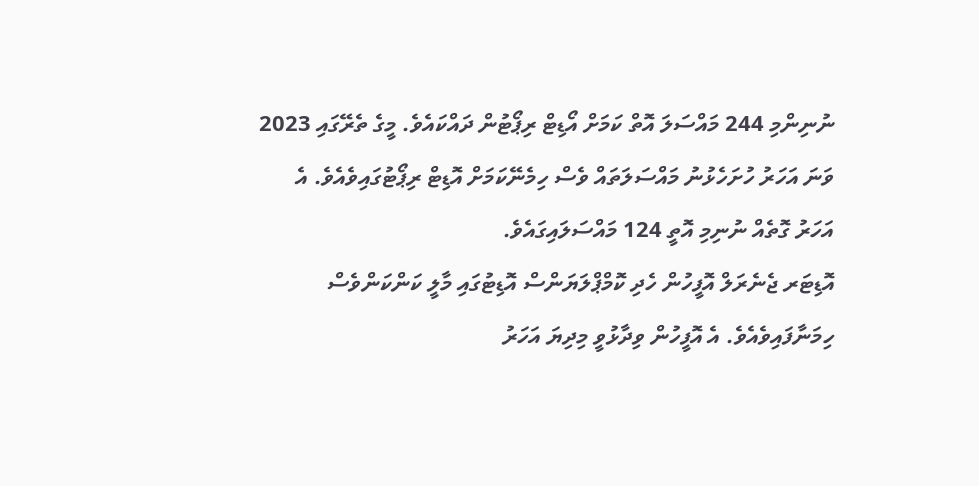ނުނިންމި 244 މައްސަލަ އޮތް ކަމަށް އޯޑިޓް ރިޕޯޓުން ދައްކައެވެ. މީގެ ތެރޭގައި 2023 ވަނަ އަހަރު ހުށަހެޅުނު މައްސަލަތައް ވެސް ހިމެނޭކަމަށް އޮޑިޓް ރިޕޯޓުގައިވެއެވެ. އެ އަހަރު ގޮތެއް ނުނިމި އޮތީ 124 މައްސަލައިގައެވެ.
އޮޑިޓަރ ޖެނެރަލް އޮފީހުން ހެދި ކޮމްޕްލަޔަންސް އޮޑިޓުގައި މާލީ ކަންކަންވެސް ހިމަނާފައިވެއެވެ. އެ އޮފީހުން ވިދާޅުވީ މިދިޔަ އަހަރު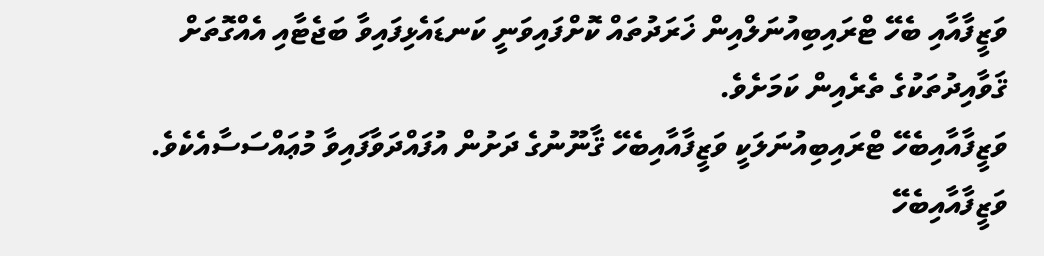ވަޒީފާއާއި ބެހޭ ޓްރައިބިއުނަލްއިން ޚަރަދުތައް ކޮށްފައިވަނީ ކަނޑައެޅިފައިވާ ބަޖެޓާއި އެއްގޮތަށް ޤަވާއިދުތަކުގެ ތެރެއިން ކަމަށެވެ.
ވަޒީފާއާއިބެހޭ ޓްރައިބިއުނަލަކީ ވަޒީފާއާއިބެހޭ ޤާނޫނުގެ ދަށުން އުފައްދަވާފައިވާ މުޢައްސަސާއެކެވެ. ވަޒީފާއާއިބެހޭ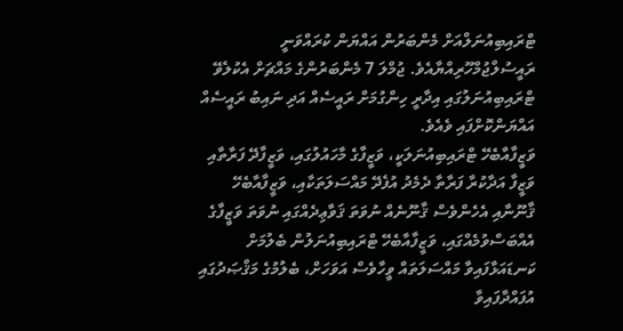ޓްރައިބިއުނަލްއަށް މެންބަރުން އައްޔަން ކުރައްވަނީ ރައީސުލްޖުމްހޫރިއްޔާއެވެ. ޖުމްލަ 7 މެންބަރުންގެ މައްޗަށް އެކުލެވޭ ޓްރައިބިއުނަލުގައި އިދާރީ ހިންގުމަށް ރައީސެއް އަދި ނައިބު ރައީސެއް އައްޔަންކޮށްފައި ވެއެވެ.
ވަޒީފާއާބެހޭ ޓްރައިބިއުނަލަކީ، ވަޒީފާގެ މާހައުލުގައި، ވަޒީފާދޭ ފަރާތާއި ވަޒީފާ އަދާކުރާ ފަރާތާ ދެމެދު އުފެދޭ މައްސަލަތަކާއި، ވަޒީފާއާބެހޭ ޤާނޫނާއި އެހެންވެސް ޤާނޫނެއް ނުވަތަ ޤަވާޢިދެއްގައި ނުވަތަ ވަޒީފާގެ އެއްބަސްވުމެއްގައި، ވަޒީފާއާބެހޭ ޓްރައިބިއުނަލުން ބެލުމަށް ކަނޑައަޅާފައިވާ މައްސަލަތައް ވީހާވެސް އަވަހަށް، ބެލުމުގެ މަޤްޞަދުގައި އުފައްދާފައިވާ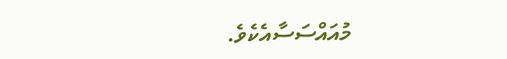މުއައްސަސާއެކެވެ.